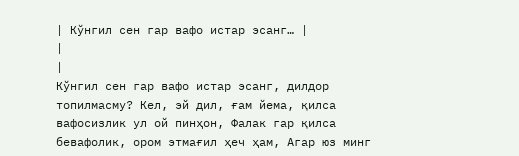| Кўнгил сен гар вафо истар эсанг… |
|
|
Кўнгил сен гар вафо истар эсанг, дилдор топилмасму? Кел, эй дил, ғам йема, қилса вафосизлик ул ой пинҳон, Фалак гар қилса бевафолик, ором этмағил ҳеч ҳам, Агар юз минг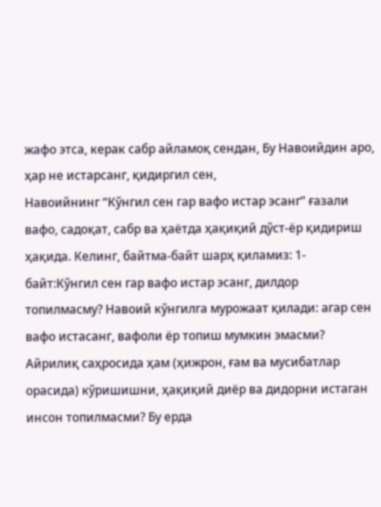жафо этса, керак сабр айламоқ сендан, Бу Навоийдин аро, ҳар не истарсанг, қидиргил сен,
Навоийнинг “Кўнгил сен гар вафо истар эсанг” ғазали вафо, садоқат, сабр ва ҳаётда ҳақиқий дўст-ёр қидириш ҳақида. Келинг, байтма-байт шарҳ қиламиз: 1-байт:Кўнгил сен гар вафо истар эсанг, дилдор топилмасму? Навоий кўнгилга мурожаат қилади: агар сен вафо истасанг, вафоли ёр топиш мумкин эмасми? Айрилиқ саҳросида ҳам (ҳижрон, ғам ва мусибатлар орасида) кўришишни, ҳақиқий диёр ва дидорни истаган инсон топилмасми? Бу ерда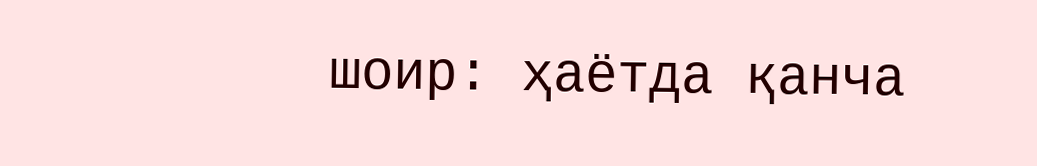шоир: ҳаётда қанча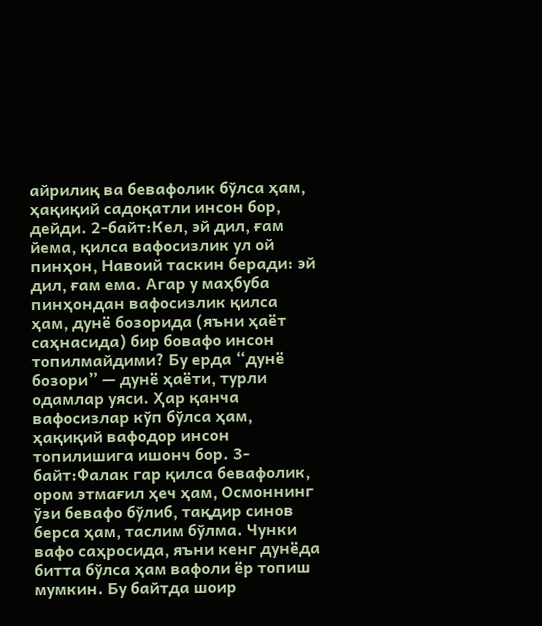айрилиқ ва бевафолик бўлса ҳам, ҳақиқий садоқатли инсон бор, дейди. 2-байт:Кел, эй дил, ғам йема, қилса вафосизлик ул ой пинҳон, Навоий таскин беради: эй дил, ғам ема. Агар у маҳбуба пинҳондан вафосизлик қилса ҳам, дунё бозорида (яъни ҳаёт саҳнасида) бир бовафо инсон топилмайдими? Бу ерда “дунё бозори” — дунё ҳаёти, турли одамлар уяси. Ҳар қанча вафосизлар кўп бўлса ҳам, ҳақиқий вафодор инсон топилишига ишонч бор. 3-байт:Фалак гар қилса бевафолик, ором этмағил ҳеч ҳам, Осмоннинг ўзи бевафо бўлиб, тақдир синов берса ҳам, таслим бўлма. Чунки вафо саҳросида, яъни кенг дунёда битта бўлса ҳам вафоли ёр топиш мумкин. Бу байтда шоир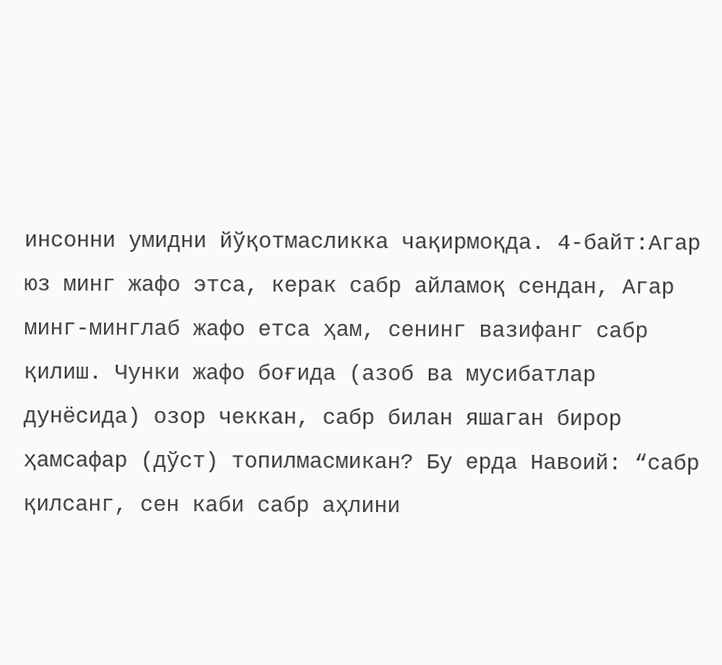инсонни умидни йўқотмасликка чақирмоқда. 4-байт:Агар юз минг жафо этса, керак сабр айламоқ сендан, Агар минг-минглаб жафо етса ҳам, сенинг вазифанг сабр қилиш. Чунки жафо боғида (азоб ва мусибатлар дунёсида) озор чеккан, сабр билан яшаган бирор ҳамсафар (дўст) топилмасмикан? Бу ерда Навоий: “сабр қилсанг, сен каби сабр аҳлини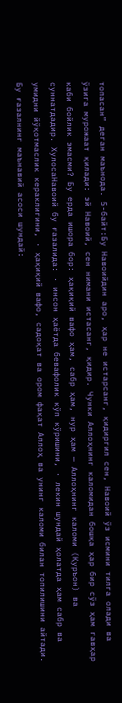топасан” деган маънода. 5-байт:Бу Навоийдин аро, ҳар не истарсанг, қидиргил сен, Навоий ўз исмини тилга олади ва ўзига мурожаат қилади: эй Навоий, сен нимани истасанг, қидир. Чунки Аллоҳнинг каломидан бошқа ҳар бир сўз ҳам гавҳар каби бойлик эмасми? Бу ерда ишора бор: ҳақиқий вафо ҳам, сабр ҳам, нур ҳам — Аллоҳнинг каломи (Қуръон) ва суннатдадир. ХулосаНавоий бу ғазалида: · инсон ҳаётда бевафолик кўп кўришини, · лекин шундай ҳолатда ҳам сабр ва умидни йўқотмаслик кераклигини, · ҳақиқий вафо, садоқат ва ором фақат Аллоҳ ва унинг каломи билан топилишини айтади. Бу ғазалнинг маънавий асоси шундай: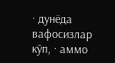· дунёда вафосизлар кўп, · аммо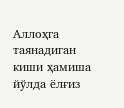Аллоҳга таянадиган киши ҳамиша йўлда ёлғиз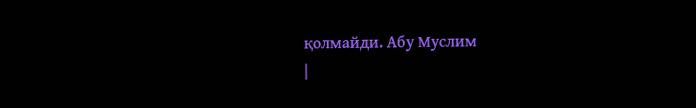қолмайди. Абу Муслим
|